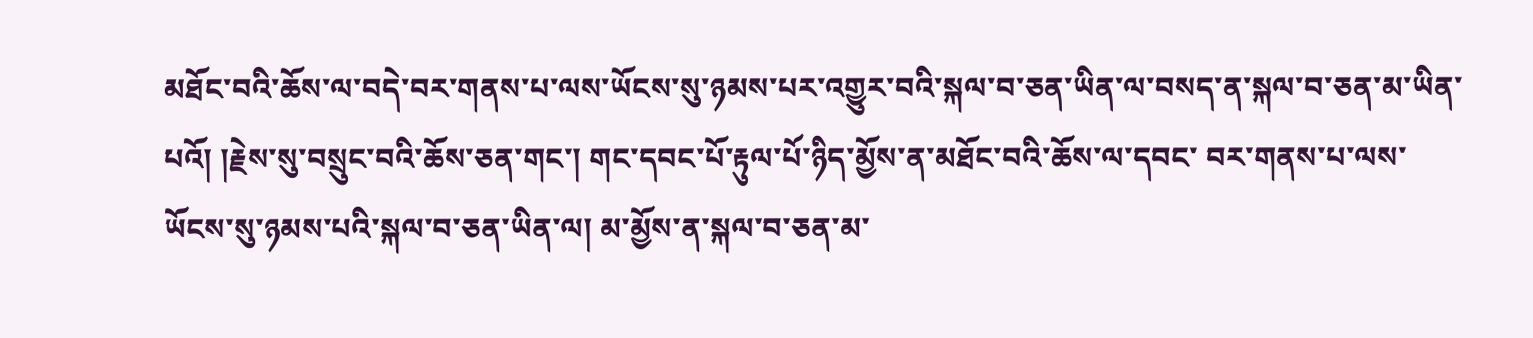མཐོང་བའི་ཆོས་ལ་བདེ་བར་གནས་པ་ལས་ཡོངས་སུ་ཉམས་པར་འགྱུར་བའི་སྐལ་བ་ཅན་ཡིན་ལ་བསད་ན་སྐལ་བ་ཅན་མ་ཡིན་པའོ། །རྗེས་སུ་བསྲུང་བའི་ཆོས་ཅན་གང་། གང་དབང་པོ་རྟུལ་པོ་ཉིད་མྱོས་ན་མཐོང་བའི་ཆོས་ལ་དབང་ བར་གནས་པ་ལས་ཡོངས་སུ་ཉམས་པའི་སྐལ་བ་ཅན་ཡིན་ལ། མ་མྱོས་ན་སྐལ་བ་ཅན་མ་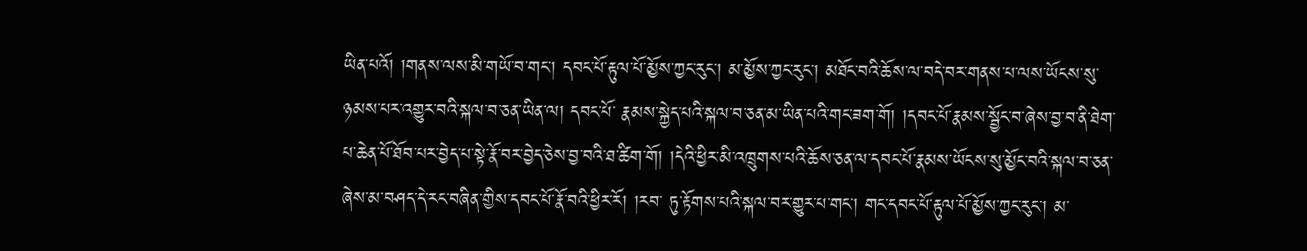ཡིན་པའོ། །གནས་ལས་མི་གཡོ་བ་གང་། དབང་པོ་རྟུལ་པོ་མྱོས་ཀྱང་རུང་། མ་མྱོས་ཀྱང་རུང་། མཐོང་བའི་ཆོས་ལ་བདེ་བར་གནས་པ་ལས་ཡོངས་སུ་ཉམས་པར་འགྱུར་བའི་སྐལ་བ་ཅན་ཡིན་ལ། དབང་པོ་ རྣམས་སྐྱེད་པའི་སྐལ་བ་ཅན་མ་ཡིན་པའི་གང་ཟག་གོ། །དབང་པོ་རྣམས་སྦྱོང་བ་ཞེས་བྱ་བ་ནི་ཐེག་པ་ཆེན་པོ་ཐོབ་པར་བྱེད་པ་སྟེ་རྣོ་བར་བྱེད་ཅེས་བྱ་བའི་ཐ་ཚིག་གོ། །དེའི་ཕྱིར་མི་འཁྲུགས་པའི་ཆོས་ཅན་ལ་དབང་པོ་རྣམས་ཡོངས་སུ་མྱོང་བའི་སྐལ་བ་ཅན་ཞེས་མ་བཤད་དེ་རང་བཞིན་གྱིས་དབང་པོ་རྣོ་བའི་ཕྱིར་རོ། །རབ་ ཏུ་རྟོགས་པའི་སྐལ་བར་གྱུར་པ་གང་། གང་དབང་པོ་རྟུལ་པོ་མྱོས་ཀྱང་རུང་། མ་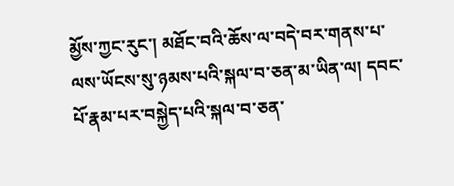མྱོས་ཀྱང་རུང་། མཐོང་བའི་ཆོས་ལ་བདེ་བར་གནས་པ་ལས་ཡོངས་སུ་ཉམས་པའི་སྐལ་བ་ཅན་མ་ཡིན་ལ། དབང་པོ་རྣམ་པར་བསྐྱེད་པའི་སྐལ་བ་ཅན་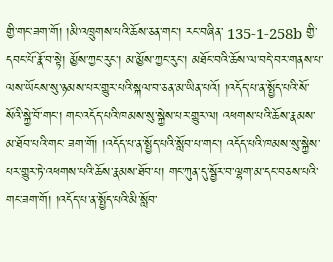གྱི་གང་ཟག་གོ། །མི་འཁྲུགས་པའི་ཆོས་ཅན་གང་། རང་བཞིན་ 135-1-258b གྱི་དབང་པོ་རྣོ་བ་སྟེ། མྱོས་ཀྱང་རུང་། མ་མྱོས་ཀྱང་རུང་། མཐོང་བའི་ཆོས་ལ་བདེ་བར་གནས་པ་ལས་ཡོངས་སུ་ཉམས་པར་གྱུར་པའི་སྐལ་བ་ཅན་མ་ཡིན་པའོ། །འདོད་པ་ན་སྤྱོད་པའི་སོ་སོའི་སྐྱེ་བོ་གང་། གང་འདོད་པའི་ཁམས་སུ་སྐྱེས་པར་གྱུར་ལ། འཕགས་པའི་ཆོས་རྣམས་མ་ཐོབ་པའི་གང་ ཟག་གོ། །འདོད་པ་ན་སྤྱོད་པའི་སློབ་པ་གང་། འདོད་པའི་ཁམས་སུ་སྐྱེས་པར་གྱུར་ཏེ་འཕགས་པའི་ཆོས་རྣམས་ཐོབ་པ། གང་ཀུན་དུ་སྦྱོར་བ་ལྷག་མ་དང་བཅས་པའི་གང་ཟག་གོ། །འདོད་པ་ན་སྤྱོད་པའི་མི་སློབ་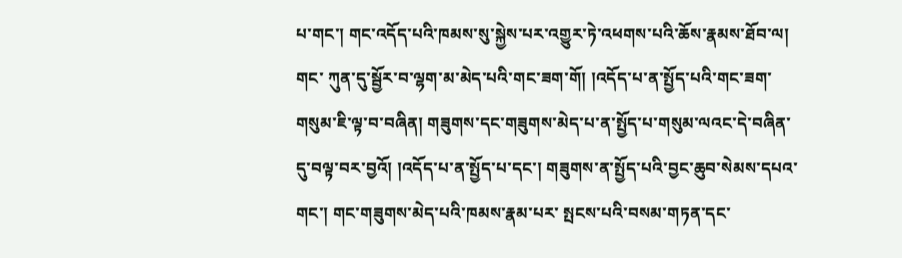པ་གང་། གང་འདོད་པའི་ཁམས་སུ་སྐྱེས་པར་འགྱུར་ཏེ་འཕགས་པའི་ཆོས་རྣམས་ཐོབ་ལ། གང་ ཀུན་དུ་སྦྱོར་བ་ལྷག་མ་མེད་པའི་གང་ཟག་གོ། །འདོད་པ་ན་སྤྱོད་པའི་གང་ཟག་གསུམ་ཇི་ལྟ་བ་བཞིན། གཟུགས་དང་གཟུགས་མེད་པ་ན་སྤྱོད་པ་གསུམ་ལའང་དེ་བཞིན་དུ་བལྟ་བར་བྱའོ། །འདོད་པ་ན་སྤྱོད་པ་དང་། གཟུགས་ན་སྤྱོད་པའི་བྱང་ཆུབ་སེམས་དཔའ་གང་། གང་གཟུགས་མེད་པའི་ཁམས་རྣམ་པར་ སྤངས་པའི་བསམ་གཏན་དང་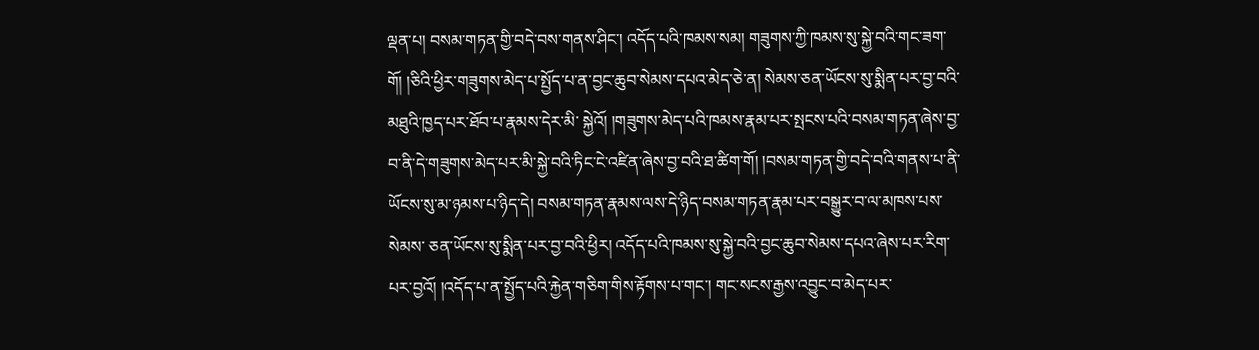ལྡན་པ། བསམ་གཏན་གྱི་བདེ་བས་གནས་ཤིང་། འདོད་པའི་ཁམས་སམ། གཟུགས་ཀྱི་ཁམས་སུ་སྐྱེ་བའི་གང་ཟག་གོ། །ཅིའི་ཕྱིར་གཟུགས་མེད་པ་སྤྱོད་པ་ན་བྱང་ཆུབ་སེམས་དཔའ་མེད་ཅེ་ན། སེམས་ཅན་ཡོངས་སུ་སྨིན་པར་བྱ་བའི་མཐུའི་ཁྱད་པར་ཐོབ་པ་རྣམས་དེར་མི་ སྐྱེའོ། །གཟུགས་མེད་པའི་ཁམས་རྣམ་པར་སྤངས་པའི་བསམ་གཏན་ཞེས་བྱ་བ་ནི་དེ་གཟུགས་མེད་པར་མི་སྐྱེ་བའི་ཏིང་ངེ་འཛིན་ཞེས་བྱ་བའི་ཐ་ཚིག་གོ། །བསམ་གཏན་གྱི་བདེ་བའི་གནས་པ་ནི་ཡོངས་སུ་མ་ཉམས་པ་ཉིད་དེ། བསམ་གཏན་རྣམས་ལས་དེ་ཉིད་བསམ་གཏན་རྣམ་པར་བསྒྱུར་བ་ལ་མཁས་པས་སེམས་ ཅན་ཡོངས་སུ་སྨིན་པར་བྱ་བའི་ཕྱིར། འདོད་པའི་ཁམས་སུ་སྐྱེ་བའི་བྱང་ཆུབ་སེམས་དཔའ་ཞེས་པར་རིག་པར་བྱའོ། །འདོད་པ་ན་སྤྱོད་པའི་རྐྱེན་གཅིག་གིས་རྟོགས་པ་གང་། གང་སངས་རྒྱས་འབྱུང་བ་མེད་པར་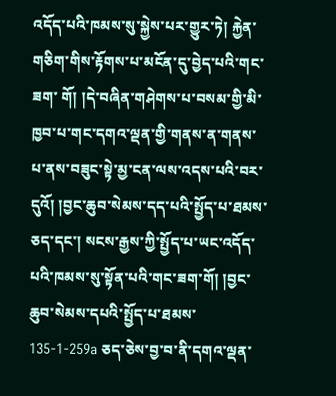འདོད་པའི་ཁམས་སུ་སྐྱེས་པར་གྱུར་ཏེ། རྐྱེན་གཅིག་གིས་རྟོགས་པ་མངོན་དུ་བྱེད་པའི་གང་ཟག་ གོ། །དེ་བཞིན་གཤེགས་པ་བསམ་གྱི་མི་ཁྱབ་པ་གང་དགའ་ལྡན་གྱི་གནས་ན་གནས་པ་ནས་བཟུང་སྟེ་མྱ་ངན་ལས་འདས་པའི་བར་དུའོ། །བྱང་ཆུབ་སེམས་དད་པའི་སྤྱོད་པ་ཐམས་ཅད་དང་། སངས་རྒྱས་ཀྱི་སྤྱོད་པ་ཡང་འདོད་པའི་ཁམས་སུ་སྟོན་པའི་གང་ཟག་གོ། །བྱང་ཆུབ་སེམས་དཔའི་སྤྱོད་པ་ཐམས་ 135-1-259a ཅད་ཅེས་བྱ་བ་ནི་དགའ་ལྡན་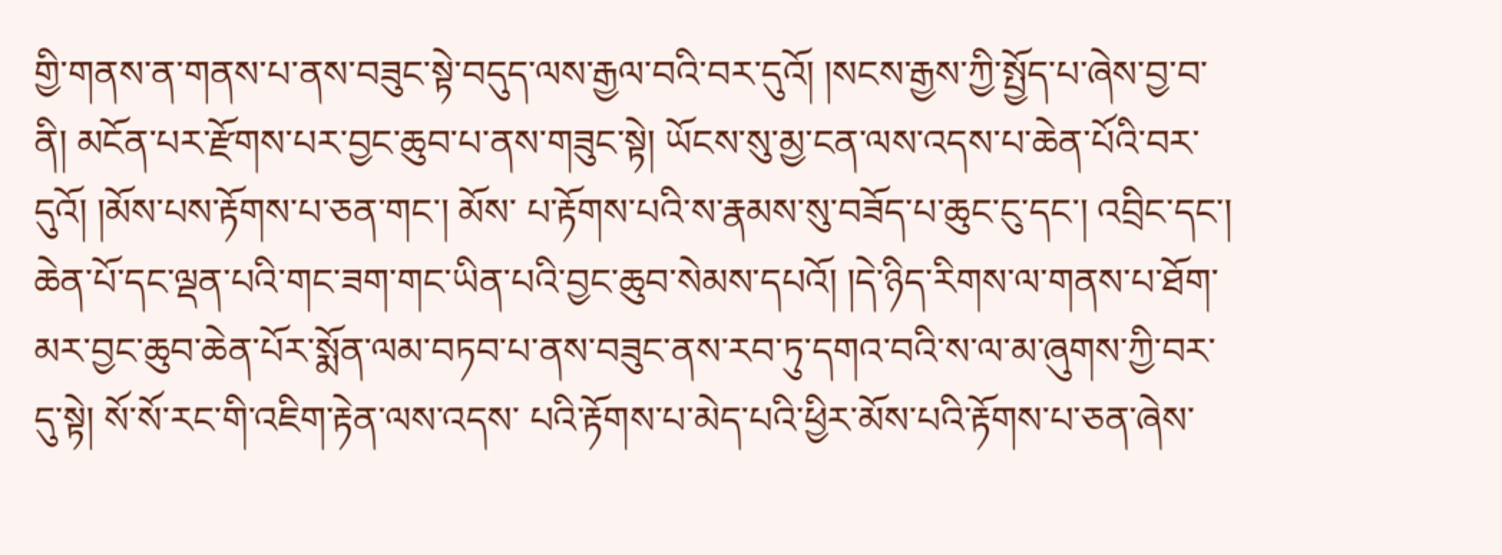གྱི་གནས་ན་གནས་པ་ནས་བཟུང་སྟེ་བདུད་ལས་རྒྱལ་བའི་བར་དུའོ། །སངས་རྒྱས་ཀྱི་སྤྱོད་པ་ཞེས་བྱ་བ་ནི། མངོན་པར་རྫོགས་པར་བྱང་ཆུབ་པ་ནས་གཟུང་སྟེ། ཡོངས་སུ་མྱ་ངན་ལས་འདས་པ་ཆེན་པོའི་བར་དུའོ། །མོས་པས་རྟོགས་པ་ཅན་གང་། མོས་ པ་རྟོགས་པའི་ས་རྣམས་སུ་བཟོད་པ་ཆུང་ངུ་དང་། འབྲིང་དང་། ཆེན་པོ་དང་ལྡན་པའི་གང་ཟག་གང་ཡིན་པའི་བྱང་ཆུབ་སེམས་དཔའོ། །དེ་ཉིད་རིགས་ལ་གནས་པ་ཐོག་མར་བྱང་ཆུབ་ཆེན་པོར་སྨོན་ལམ་བཏབ་པ་ནས་བཟུང་ནས་རབ་ཏུ་དགའ་བའི་ས་ལ་མ་ཞུགས་ཀྱི་བར་དུ་སྟེ། སོ་སོ་རང་གི་འཇིག་རྟེན་ལས་འདས་ པའི་རྟོགས་པ་མེད་པའི་ཕྱིར་མོས་པའི་རྟོགས་པ་ཅན་ཞེས་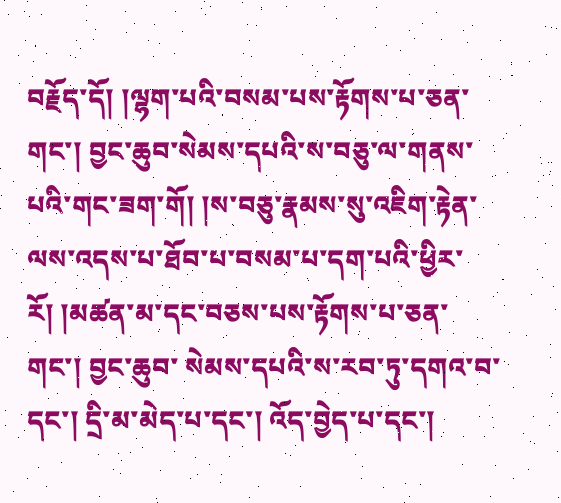བརྗོད་དོ། །ལྷག་པའི་བསམ་པས་རྟོགས་པ་ཅན་གང་། བྱང་ཆུབ་སེམས་དཔའི་ས་བཅུ་ལ་གནས་པའི་གང་ཟག་གོ། །ས་བཅུ་རྣམས་སུ་འཇིག་རྟེན་ལས་འདས་པ་ཐོབ་པ་བསམ་པ་དག་པའི་ཕྱིར་རོ། །མཚན་མ་དང་བཅས་པས་རྟོགས་པ་ཅན་གང་། བྱང་ཆུབ་ སེམས་དཔའི་ས་རབ་ཏུ་དགའ་བ་དང་། དྲི་མ་མེད་པ་དང་། འོད་བྱེད་པ་དང་།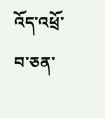འོད་འཕྲོ་བ་ཅན་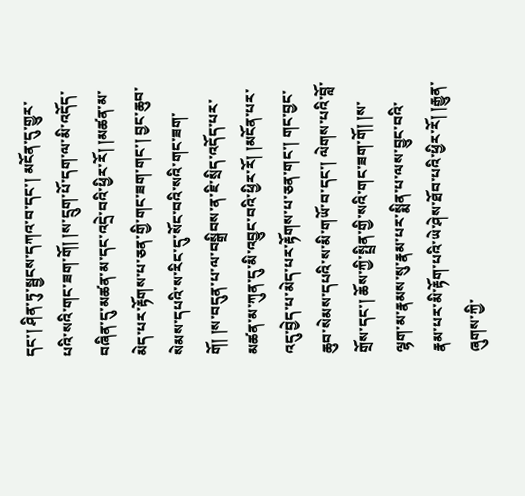དང་། ཤིན་ཏུ་སྦྱངས་དཀའ་བ་དང་། མངོན་དུ་གྱུར་པའི་སའི་གང་ཟག་གོ། །ས་དྲུག་པོ་དག་ལ་མི་འདོད་བཞིན་དུ་མཚན་མ་དང་འདྲེ་བའི་ཕྱིར་རོ། །མཚན་མ་མེད་པར་རྟོགས་པ་ཅན་གྱི་གང་ཟག་གང་། བྱང་ཆུབ་ སེམས་དཔའི་ས་རིང་དུ་སོང་བའི་སའི་གང་ཟག་གོ། །ས་བདུན་པ་ལ་བསྒྲིབས་ན་ཇི་སྲིད་འདོད་པར་མཚན་མ་ཀུན་དུ་མི་འབྱུང་བའི་ཕྱིར་རོ། །མངོན་པར་འདུ་བྱེད་པ་མེད་པར་རྟོགས་པ་ཅན་གང་། གང་བྱང་ཆུབ་སེམས་དཔའི་ས་མི་གཡོ་བ་དང་། ལེགས་པའི་བློ་གྲོས་དང་། ཆོས་ཀྱི་སྤྲིན་གྱི་སའི་གང་ཟག་གོ། །ས་ ལྷག་མ་རྣམས་སུ་རྣམ་པར་སྨིན་པ་ལས་བྱུང་བའི་རྣམ་པར་མི་རྟོག་པའི་ཡེ་ཤེས་ཐོབ་པའི་ཕྱིར་རོ། །རྒྱུན་ཞུགས་ཀྱི་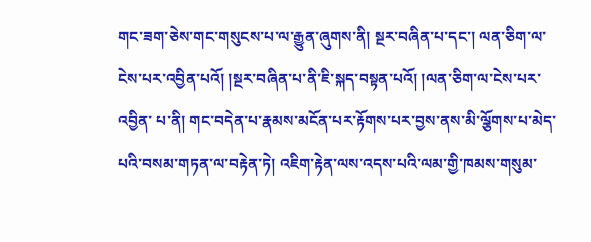གང་ཟག་ཅེས་གང་གསུངས་པ་ལ་རྒྱུན་ཞུགས་ནི། སྔར་བཞིན་པ་དང་། ལན་ཅིག་ལ་ངེས་པར་འབྱིན་པའོ། །སྔར་བཞིན་པ་ནི་ཇི་སྐད་བསྟན་པའོ། །ལན་ཅིག་ལ་ངེས་པར་འབྱིན་ པ་ནི། གང་བདེན་པ་རྣམས་མངོན་པར་རྟོགས་པར་བྱས་ནས་མི་ལྕོགས་པ་མེད་པའི་བསམ་གཏན་ལ་བརྟེན་ཏེ། འཇིག་རྟེན་ལས་འདས་པའི་ལམ་གྱི་ཁམས་གསུམ་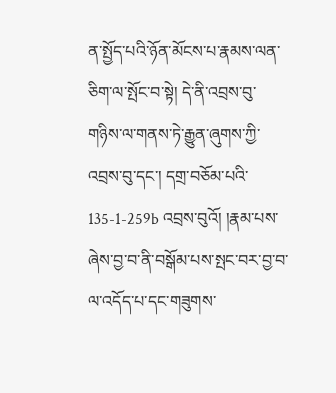ན་སྤྱོད་པའི་ཉོན་མོངས་པ་རྣམས་ལན་ཅིག་ལ་སྤོང་བ་སྟེ། དེ་ནི་འབྲས་བུ་གཉིས་ལ་གནས་ཏེ་རྒྱུན་ཞུགས་ཀྱི་འབྲས་བུ་དང་། དགྲ་བཅོམ་པའི་ 135-1-259b འབྲས་བུའོ། །རྣམ་པས་ཞེས་བྱ་བ་ནི་བསྒོམ་པས་སྤང་བར་བྱ་བ་ལ་འདོད་པ་དང་གཟུགས་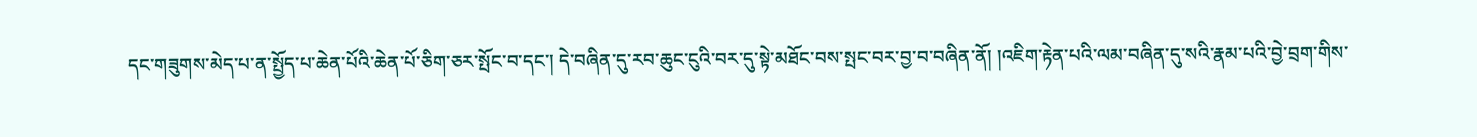དང་གཟུགས་མེད་པ་ན་སྤྱོད་པ་ཆེན་པོའི་ཆེན་པོ་ཅིག་ཅར་སྤོང་བ་དང་། དེ་བཞིན་དུ་རབ་ཆུང་ངུའི་བར་དུ་སྟེ་མཐོང་བས་སྤང་བར་བྱ་བ་བཞིན་ནོ། །འཇིག་རྟེན་པའི་ལམ་བཞིན་དུ་སའི་རྣམ་པའི་བྱེ་བྲག་གིས་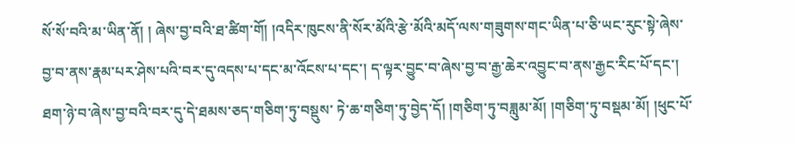སོ་སོ་བའི་མ་ཡིན་ནོ། ། ཞེས་བྱ་བའི་ཐ་ཚིག་གོ། །འདིར་ཁུངས་ནི་སོར་མོའི་རྩེ་མོའི་མདོ་ལས་གཟུགས་གང་ཡིན་པ་ཅི་ཡང་རུང་སྟེ་ཞེས་བྱ་བ་ནས་རྣམ་པར་ཤེས་པའི་བར་དུ་འདས་པ་དང་མ་འོངས་པ་དང་། ད་ལྟར་བྱུང་བ་ཞེས་བྱ་བ་རྒྱ་ཆེར་འབྱུང་བ་ནས་རྒྱང་རིང་པོ་དང་། ཐག་ཉེ་བ་ཞེས་བྱ་བའི་བར་དུ་དེ་ཐམས་ཅད་གཅིག་ཏུ་བསྡུས་ ཏེ་ཆ་གཅིག་ཏུ་བྱེད་དོ། །གཅིག་ཏུ་བཟླུམ་མོ། །གཅིག་ཏུ་བསྡམ་མོ། །ཕུང་པོ་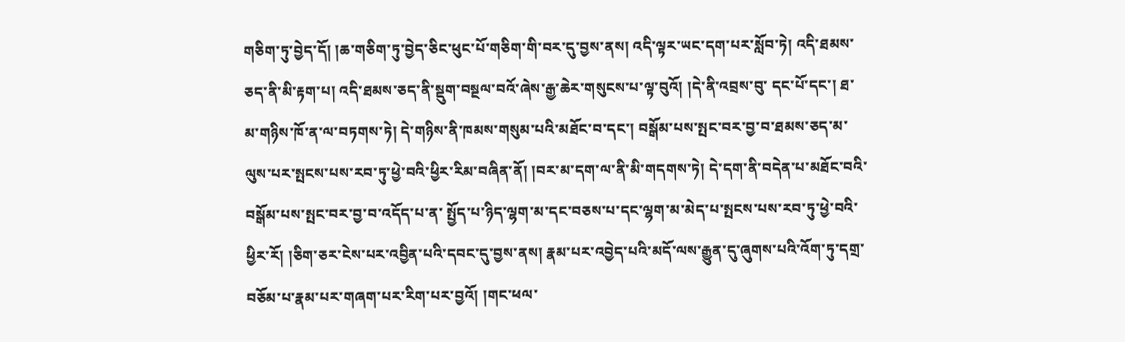གཅིག་ཏུ་བྱེད་དོ། །ཆ་གཅིག་ཏུ་བྱེད་ཅིང་ཕུང་པོ་གཅིག་གི་བར་དུ་བྱས་ནས། འདི་ལྟར་ཡང་དག་པར་སློབ་ཏེ། འདི་ཐམས་ཅད་ནི་མི་རྟག་པ། འདི་ཐམས་ཅད་ནི་སྡུག་བསྔལ་བའོ་ཞེས་རྒྱ་ཆེར་གསུངས་པ་ལྟ་བུའོ། །དེ་ནི་འབྲས་བུ་ དང་པོ་དང་། ཐ་མ་གཉིས་ཁོ་ན་ལ་བཏགས་ཏེ། དེ་གཉིས་ནི་ཁམས་གསུམ་པའི་མཐོང་བ་དང་། བསྒོམ་པས་སྤང་བར་བྱ་བ་ཐམས་ཅད་མ་ལུས་པར་སྤངས་པས་རབ་ཏུ་ཕྱེ་བའི་ཕྱིར་རིམ་བཞིན་ནོ། །བར་མ་དག་ལ་ནི་མི་གདགས་ཏེ། དེ་དག་ནི་བདེན་པ་མཐོང་བའི་བསྒོམ་པས་སྤང་བར་བྱ་བ་འདོད་པ་ན་ སྤྱོད་པ་ཉིད་ལྷག་མ་དང་བཅས་པ་དང་ལྷག་མ་མེད་པ་སྤངས་པས་རབ་ཏུ་ཕྱེ་བའི་ཕྱིར་རོ། །ཅིག་ཅར་ངེས་པར་འབྱིན་པའི་དབང་དུ་བྱས་ནས། རྣམ་པར་འབྱེད་པའི་མདོ་ལས་རྒྱུན་དུ་ཞུགས་པའི་འོག་ཏུ་དགྲ་བཅོམ་པ་རྣམ་པར་གཞག་པར་རིག་པར་བྱའོ། །གང་ཕལ་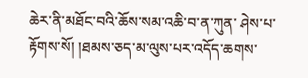ཆེར་ནི་མཐོང་བའི་ཆོས་སམ་འཆི་བ་ན་ཀུན་ ཤེས་པ་རྟོགས་སོ། །ཐམས་ཅད་མ་ལུས་པར་འདོད་ཆགས་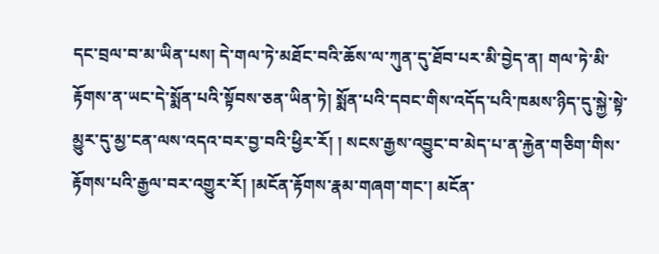དང་བྲལ་བ་མ་ཡིན་པས། དེ་གལ་ཏེ་མཐོང་བའི་ཆོས་ལ་ཀུན་དུ་ཐོབ་པར་མི་བྱེད་ན། གལ་ཏེ་མི་རྟོགས་ན་ཡང་དེ་སྨོན་པའི་སྟོབས་ཅན་ཡིན་ཏེ། སྨོན་པའི་དབང་གིས་འདོད་པའི་ཁམས་ཉིད་དུ་སྐྱེ་སྟེ་མྱུར་དུ་མྱ་ངན་ལས་འདའ་བར་བྱ་བའི་ཕྱིར་རོ། ། སངས་རྒྱས་འབྱུང་བ་མེད་པ་ན་རྐྱེན་གཅིག་གིས་རྟོགས་པའི་རྒྱལ་བར་འགྱུར་རོ། །མངོན་རྟོགས་རྣམ་གཞག་གང་། མངོན་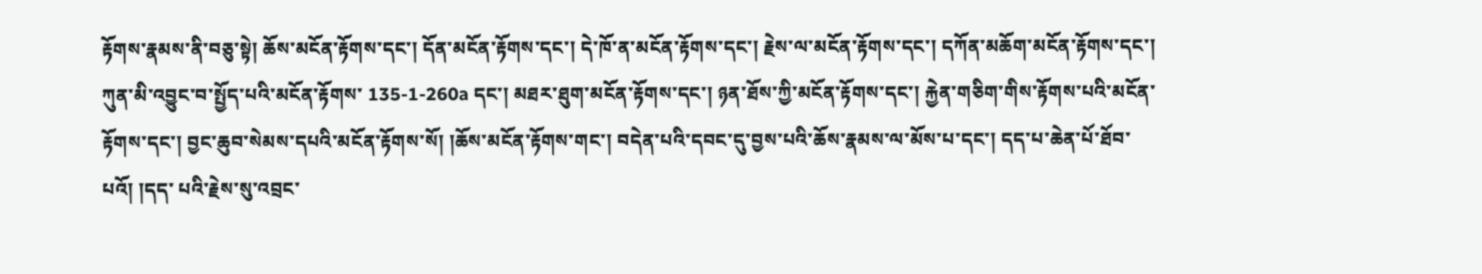རྟོགས་རྣམས་ནི་བཅུ་སྟེ། ཆོས་མངོན་རྟོགས་དང་། དོན་མངོན་རྟོགས་དང་། དེ་ཁོ་ན་མངོན་རྟོགས་དང་། རྗེས་ལ་མངོན་རྟོགས་དང་། དཀོན་མཆོག་མངོན་རྟོགས་དང་། ཀུན་མི་འབྱུང་བ་སྤྱོད་པའི་མངོན་རྟོགས་ 135-1-260a དང་། མཐར་ཐུག་མངོན་རྟོགས་དང་། ཉན་ཐོས་ཀྱི་མངོན་རྟོགས་དང་། རྐྱེན་གཅིག་གིས་རྟོགས་པའི་མངོན་རྟོགས་དང་། བྱང་ཆུབ་སེམས་དཔའི་མངོན་རྟོགས་སོ། །ཆོས་མངོན་རྟོགས་གང་། བདེན་པའི་དབང་དུ་བྱས་པའི་ཆོས་རྣམས་ལ་མོས་པ་དང་། དད་པ་ཆེན་པོ་ཐོབ་པའོ། །དད་ པའི་རྗེས་སུ་འབྲང་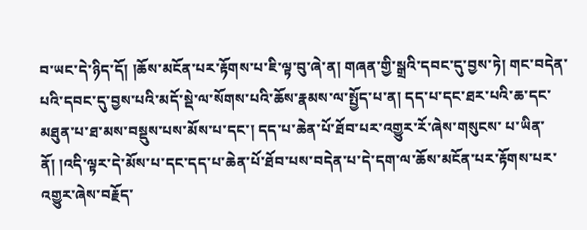བ་ཡང་དེ་ཉིད་དོ། །ཆོས་མངོན་པར་རྟོགས་པ་ཇི་ལྟ་བུ་ཞེ་ན། གཞན་གྱི་སྒྲའི་དབང་དུ་བྱས་ཏེ། གང་བདེན་པའི་དབང་དུ་བྱས་པའི་མདོ་སྡེ་ལ་སོགས་པའི་ཆོས་རྣམས་ལ་སྤྱོད་པ་ན། དད་པ་དང་ཐར་པའི་ཆ་དང་མཐུན་པ་ཐ་མས་བསྡུས་པས་མོས་པ་དང་། དད་པ་ཆེན་པོ་ཐོབ་པར་འགྱུར་རོ་ཞེས་གསུངས་ པ་ཡིན་ནོ། །འདི་ལྟར་དེ་མོས་པ་དང་དད་པ་ཆེན་པོ་ཐོབ་པས་བདེན་པ་དེ་དག་ལ་ཆོས་མངོན་པར་རྟོགས་པར་འགྱུར་ཞེས་བརྗོད་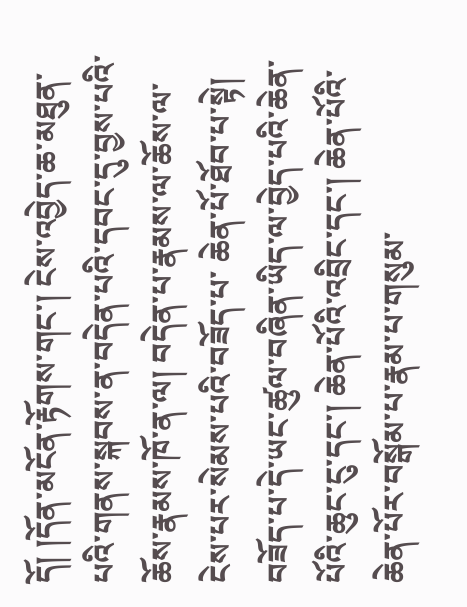དོ། །དོན་མངོན་རྟོགས་གང་། ངེས་འབྱེད་ཆ་མཐུན་པའི་གནས་སྐབས་ན་བདེན་པའི་དབང་དུ་བྱས་པའི་ཆོས་རྣམས་ཁོ་ན་ལ། བདེན་པ་རྣམས་ལ་ཆོས་ལ་ངེས་པར་སེམས་པའི་བཟོད་པ་ ཆེན་པོ་ཐོབ་པ་སྟེ། བཟོད་པ་དེ་ཡང་ཚུལ་བཞིན་ཡིད་ལ་བྱེད་པའི་ཆེན་པོའི་ཆུང་ངུ་དང་། ཆེན་པོའི་འབྲིང་དང་། ཆེན་པོའི་ཆེན་པོར་བསྒོམ་པ་རྣམ་པ་གསུམ་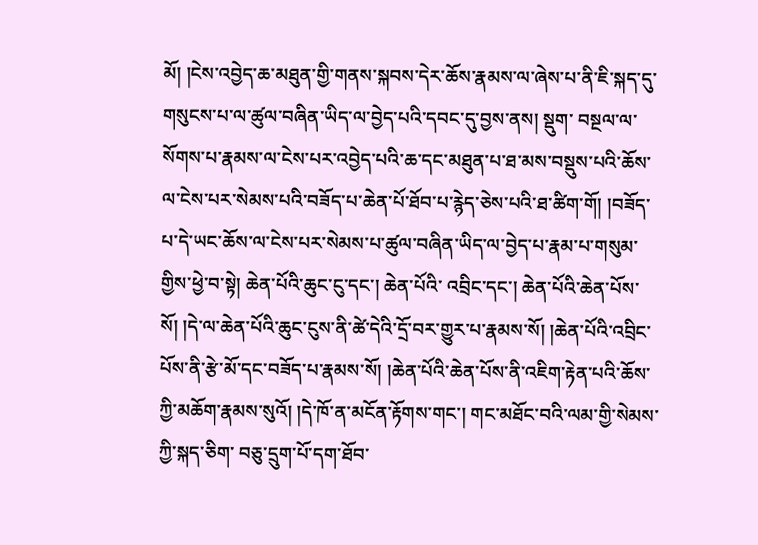མོ། །ངེས་འབྱེད་ཆ་མཐུན་གྱི་གནས་སྐབས་དེར་ཆོས་རྣམས་ལ་ཞེས་པ་ནི་ཇི་སྐད་དུ་གསུངས་པ་ལ་ཚུལ་བཞིན་ཡིད་ལ་བྱེད་པའི་དབང་དུ་བྱས་ནས། སྡུག་ བསྔལ་ལ་སོགས་པ་རྣམས་ལ་ངེས་པར་འབྱེད་པའི་ཆ་དང་མཐུན་པ་ཐ་མས་བསྡུས་པའི་ཆོས་ལ་ངེས་པར་སེམས་པའི་བཟོད་པ་ཆེན་པོ་ཐོབ་པ་རྙེད་ཅེས་པའི་ཐ་ཚིག་གོ། །བཟོད་པ་དེ་ཡང་ཆོས་ལ་ངེས་པར་སེམས་པ་ཚུལ་བཞིན་ཡིད་ལ་བྱེད་པ་རྣམ་པ་གསུམ་གྱིས་ཕྱེ་བ་སྟེ། ཆེན་པོའི་ཆུང་ངུ་དང་། ཆེན་པོའི་ འབྲིང་དང་། ཆེན་པོའི་ཆེན་པོས་སོ། །དེ་ལ་ཆེན་པོའི་ཆུང་ངུས་ནི་ཚེ་དེའི་དྲོ་བར་གྱུར་པ་རྣམས་སོ། །ཆེན་པོའི་འབྲིང་པོས་ནི་རྩེ་མོ་དང་བཟོད་པ་རྣམས་སོ། །ཆེན་པོའི་ཆེན་པོས་ནི་འཇིག་རྟེན་པའི་ཆོས་ཀྱི་མཆོག་རྣམས་སུའོ། །དེ་ཁོ་ན་མངོན་རྟོགས་གང་། གང་མཐོང་བའི་ལམ་གྱི་སེམས་ཀྱི་སྐད་ཅིག་ བཅུ་དྲུག་པོ་དག་ཐོབ་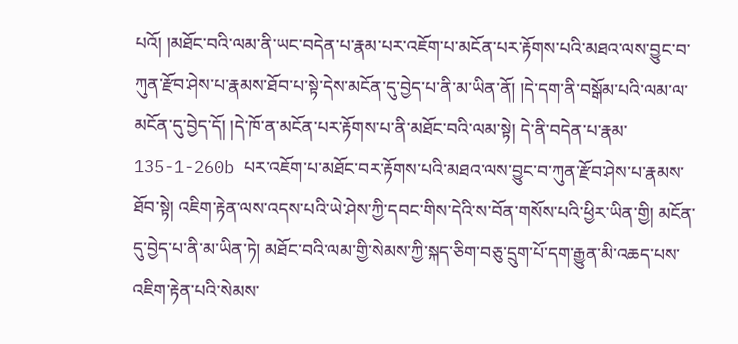པའོ། །མཐོང་བའི་ལམ་ནི་ཡང་བདེན་པ་རྣམ་པར་འཇོག་པ་མངོན་པར་རྟོགས་པའི་མཐའ་ལས་བྱུང་བ་ཀུན་རྫོབ་ཤེས་པ་རྣམས་ཐོབ་པ་སྟེ་དེས་མངོན་དུ་བྱེད་པ་ནི་མ་ཡིན་ནོ། །དེ་དག་ནི་བསྒོམ་པའི་ལམ་ལ་མངོན་དུ་བྱེད་དོ། །དེ་ཁོ་ན་མངོན་པར་རྟོགས་པ་ནི་མཐོང་བའི་ལམ་སྟེ། དེ་ནི་བདེན་པ་རྣམ་ 135-1-260b པར་འཇོག་པ་མཐོང་བར་རྟོགས་པའི་མཐའ་ལས་བྱུང་བ་ཀུན་རྫོབ་ཤེས་པ་རྣམས་ཐོབ་སྟེ། འཇིག་རྟེན་ལས་འདས་པའི་ཡེ་ཤེས་ཀྱི་དབང་གིས་དེའི་ས་བོན་གསོས་པའི་ཕྱིར་ཡིན་གྱི། མངོན་དུ་བྱེད་པ་ནི་མ་ཡིན་ཏེ། མཐོང་བའི་ལམ་གྱི་སེམས་ཀྱི་སྐད་ཅིག་བཅུ་དྲུག་པོ་དག་རྒྱུན་མི་འཆད་པས་འཇིག་རྟེན་པའི་སེམས་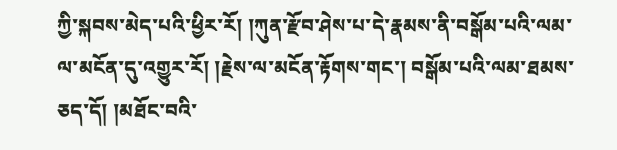ཀྱི་སྐབས་མེད་པའི་ཕྱིར་རོ། །ཀུན་རྫོབ་ཤེས་པ་དེ་རྣམས་ནི་བསྒོམ་པའི་ལམ་ལ་མངོན་དུ་འགྱུར་རོ། །རྗེས་ལ་མངོན་རྟོགས་གང་། བསྒོམ་པའི་ལམ་ཐམས་ཅད་དོ། །མཐོང་བའི་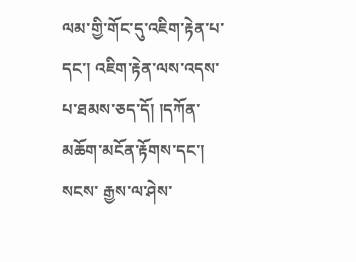ལམ་གྱི་གོང་དུ་འཇིག་རྟེན་པ་དང་། འཇིག་རྟེན་ལས་འདས་པ་ཐམས་ཅད་དོ། །དཀོན་མཆོག་མངོན་རྟོགས་དང་། སངས་ རྒྱས་ལ་ཤེས་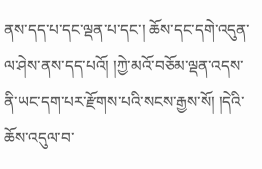ནས་དད་པ་དང་ལྡན་པ་དང་། ཆོས་དང་དགེ་འདུན་ལ་ཤེས་ནས་དད་པའོ། །ཀྱེ་མའོ་བཅོམ་ལྡན་འདས་ནི་ཡང་དག་པར་རྫོགས་པའི་སངས་རྒྱས་སོ། །དེའི་ཆོས་འདུལ་བ་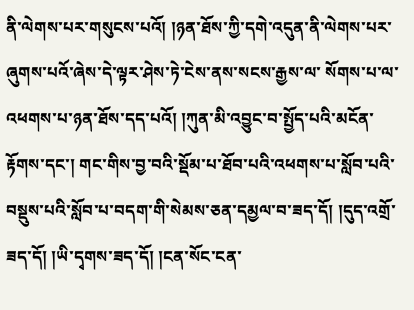ནི་ལེགས་པར་གསུངས་པའོ། །ཉན་ཐོས་ཀྱི་དགེ་འདུན་ནི་ལེགས་པར་ཞུགས་པའོ་ཞེས་དེ་ལྟར་ཤེས་ཏེ་ངེས་ནས་སངས་རྒྱས་ལ་ སོགས་པ་ལ་འཕགས་པ་ཉན་ཐོས་དད་པའོ། །ཀུན་མི་འབྱུང་བ་སྤྱོད་པའི་མངོན་རྟོགས་དང་། གང་གིས་བྱ་བའི་སྡོམ་པ་ཐོབ་པའི་འཕགས་པ་སློབ་པའི་བསྡུས་པའི་སློབ་པ་བདག་གི་སེམས་ཅན་དམྱལ་བ་ཟད་དོ། །དུད་འགྲོ་ཟད་དོ། །ཡི་དྭགས་ཟད་དོ། །ངན་སོང་ངན་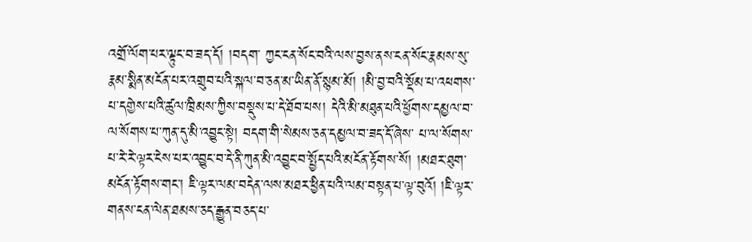འགྲོ་ལོག་པར་ལྟུང་བ་ཟད་དོ། །བདག་ ཀྱང་ངན་སོང་བའི་ལས་བྱས་ནས་ངན་སོང་རྣམས་སུ་རྣམ་སྨིན་མངོན་པར་འགྲུབ་པའི་སྐལ་བ་ཅན་མ་ཡིན་ནོ་སྙམ་མོ། །མི་བྱ་བའི་སྡོམ་པ་འཕགས་པ་དགྱེས་པའི་ཚུལ་ཁྲིམས་ཀྱིས་བསྡུས་པ་དེ་ཐོབ་པས། དེའི་མི་མཐུན་པའི་ཕྱོགས་དམྱལ་བ་ལ་སོགས་པ་ཀུན་དུ་མི་འབྱུང་སྟེ། བདག་གི་སེམས་ཅན་དམྱལ་བ་ཟད་དོ་ཞེས་ པ་ལ་སོགས་པ་རེ་རེ་ལྟར་ངེས་པར་འབྱུང་བ་དེ་ནི་ཀུན་མི་འབྱུང་བ་སྤྱོད་པའི་མངོན་རྟོགས་སོ། །མཐར་ཐུག་མངོན་རྟོགས་གང་། ཇི་ལྟར་ལམ་བདེན་ལས་མཐར་ཕྱིན་པའི་ལམ་བསྟན་པ་ལྟ་བུའོ། །ཇི་ལྟར་གནས་ངན་ལེན་ཐམས་ཅད་རྒྱུན་བཅད་པ་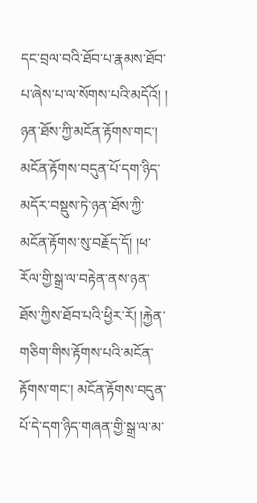དང་བྲལ་བའི་ཐོབ་པ་རྣམས་ཐོབ་པ་ཞེས་པ་ལ་སོགས་པའི་མདོའོ། ། ཉན་ཐོས་ཀྱི་མངོན་རྟོགས་གང་། མངོན་རྟོགས་བདུན་པོ་དག་ཉིད་མདོར་བསྡུས་ཏེ་ཉན་ཐོས་ཀྱི་མངོན་རྟོགས་སུ་བརྗོད་དོ། །ཕ་རོལ་གྱི་སྒྲ་ལ་བརྟེན་ནས་ཉན་ཐོས་ཀྱིས་ཐོབ་པའི་ཕྱིར་རོ། །རྐྱེན་གཅིག་གིས་རྟོགས་པའི་མངོན་རྟོགས་གང་། མངོན་རྟོགས་བདུན་པོ་དེ་དག་ཉིད་གཞན་གྱི་སྒྲ་ལ་མ་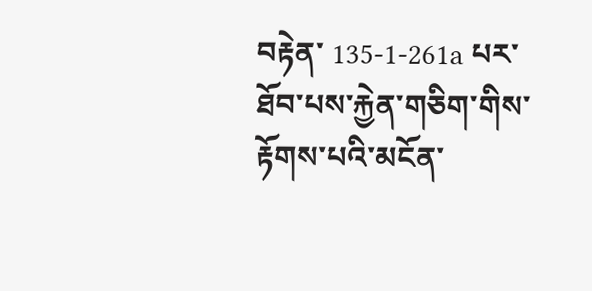བརྟེན་ 135-1-261a པར་ཐོབ་པས་རྐྱེན་གཅིག་གིས་རྟོགས་པའི་མངོན་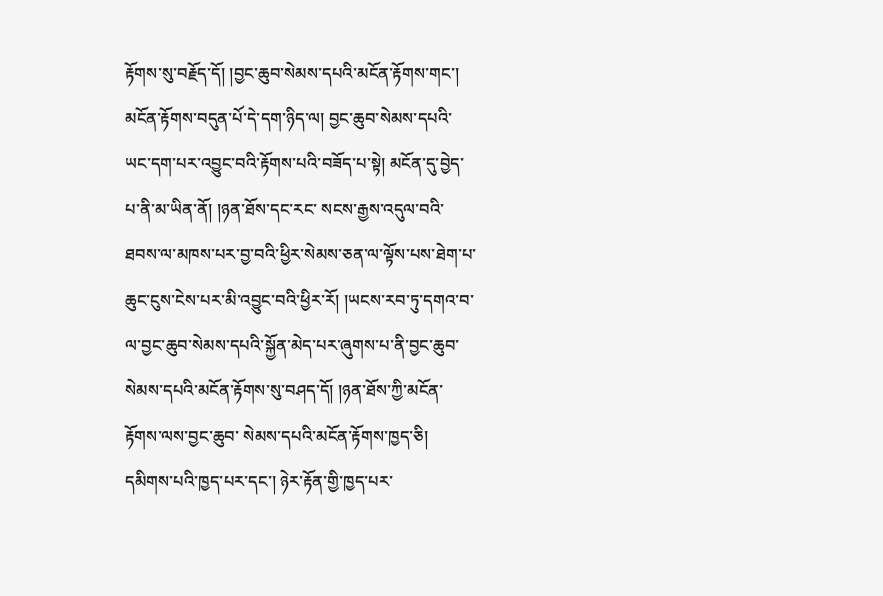རྟོགས་སུ་བརྗོད་དོ། །བྱང་ཆུབ་སེམས་དཔའི་མངོན་རྟོགས་གང་། མངོན་རྟོགས་བདུན་པོ་དེ་དག་ཉིད་ལ། བྱང་ཆུབ་སེམས་དཔའི་ཡང་དག་པར་འབྱུང་བའི་རྟོགས་པའི་བཟོད་པ་སྟེ། མངོན་དུ་བྱེད་པ་ནི་མ་ཡིན་ནོ། །ཉན་ཐོས་དང་རང་ སངས་རྒྱས་འདུལ་བའི་ཐབས་ལ་མཁས་པར་བྱ་བའི་ཕྱིར་སེམས་ཅན་ལ་ལྟོས་པས་ཐེག་པ་ཆུང་ངུས་ངེས་པར་མི་འབྱུང་བའི་ཕྱིར་རོ། །ཡངས་རབ་ཏུ་དགའ་བ་ལ་བྱང་ཆུབ་སེམས་དཔའི་སྐྱོན་མེད་པར་ཞུགས་པ་ནི་བྱང་ཆུབ་སེམས་དཔའི་མངོན་རྟོགས་སུ་བཤད་དོ། །ཉན་ཐོས་ཀྱི་མངོན་རྟོགས་ལས་བྱང་ཆུབ་ སེམས་དཔའི་མངོན་རྟོགས་ཁྱད་ཅི། དམིགས་པའི་ཁྱད་པར་དང་། ཉེར་རྟོན་གྱི་ཁྱད་པར་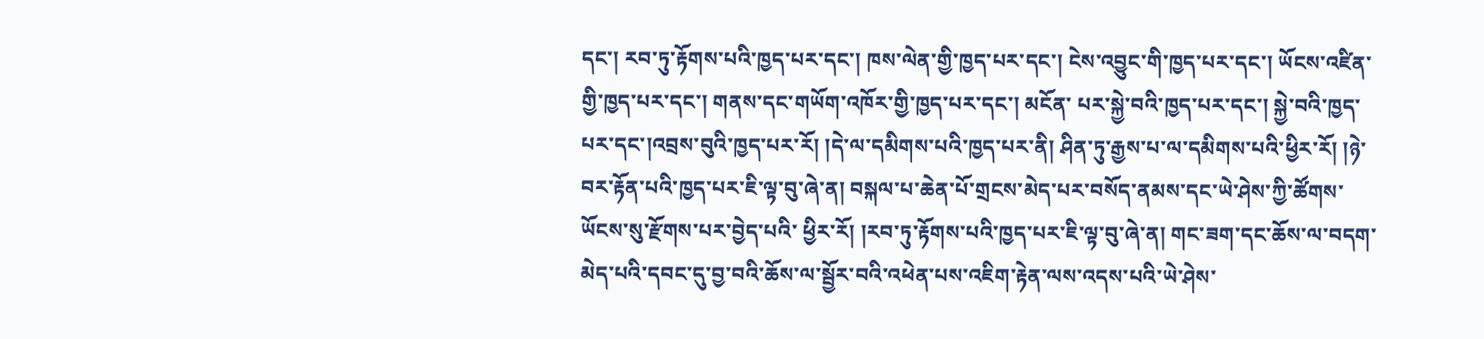དང་། རབ་ཏུ་རྟོགས་པའི་ཁྱད་པར་དང་། ཁས་ལེན་གྱི་ཁྱད་པར་དང་། ངེས་འབྱུང་གི་ཁྱད་པར་དང་། ཡོངས་འཛིན་གྱི་ཁྱད་པར་དང་། གནས་དང་གཡོག་འཁོར་གྱི་ཁྱད་པར་དང་། མངོན་ པར་སྐྱེ་བའི་ཁྱད་པར་དང་། སྐྱེ་བའི་ཁྱད་པར་དང་།འབྲས་བུའི་ཁྱད་པར་རོ། །དེ་ལ་དམིགས་པའི་ཁྱད་པར་ནི། ཤིན་ཏུ་རྒྱས་པ་ལ་དམིགས་པའི་ཕྱིར་རོ། །ཉེ་བར་རྟོན་པའི་ཁྱད་པར་ཇི་ལྟ་བུ་ཞེ་ན། བསྐལ་པ་ཆེན་པོ་གྲངས་མེད་པར་བསོད་ནམས་དང་ཡེ་ཤེས་ཀྱི་ཚོགས་ཡོངས་སུ་རྫོགས་པར་བྱེད་པའི་ ཕྱིར་རོ། །རབ་ཏུ་རྟོགས་པའི་ཁྱད་པར་ཇི་ལྟ་བུ་ཞེ་ན། གང་ཟག་དང་ཆོས་ལ་བདག་མེད་པའི་དབང་དུ་བྱ་བའི་ཆོས་ལ་སྦྱོར་བའི་འཕེན་པས་འཇིག་རྟེན་ལས་འདས་པའི་ཡེ་ཤེས་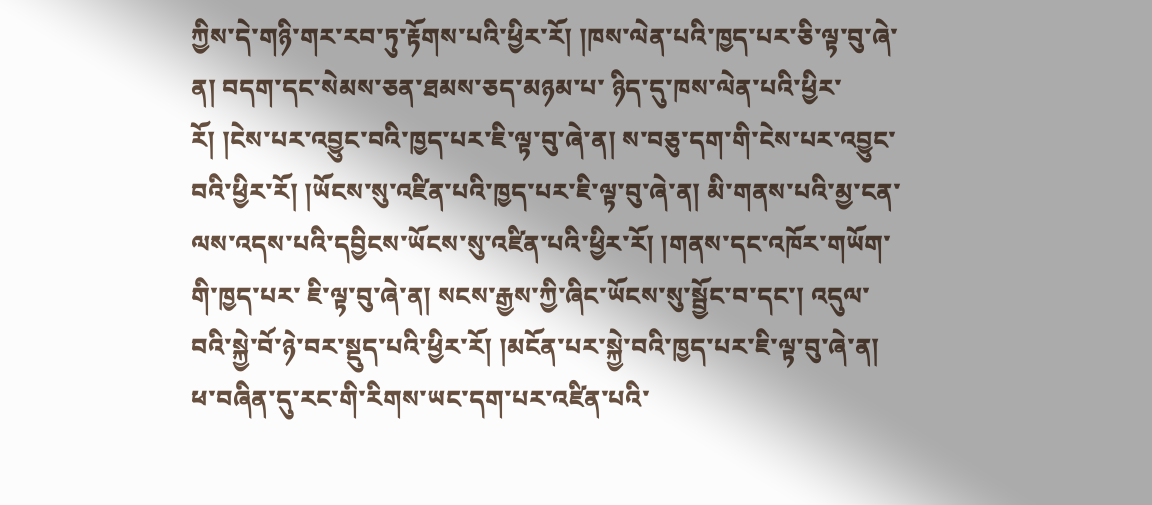ཀྱིས་དེ་གཉི་གར་རབ་ཏུ་རྟོགས་པའི་ཕྱིར་རོ། །ཁས་ལེན་པའི་ཁྱད་པར་ཅི་ལྟ་བུ་ཞེ་ན། བདག་དང་སེམས་ཅན་ཐམས་ཅད་མཉམ་པ་ ཉིད་དུ་ཁས་ལེན་པའི་ཕྱིར་རོ། །ངེས་པར་འབྱུང་བའི་ཁྱད་པར་ཇི་ལྟ་བུ་ཞེ་ན། ས་བཅུ་དག་གི་ངེས་པར་འབྱུང་བའི་ཕྱིར་རོ། །ཡོངས་སུ་འཛིན་པའི་ཁྱད་པར་ཇི་ལྟ་བུ་ཞེ་ན། མི་གནས་པའི་མྱ་ངན་ལས་འདས་པའི་དབྱིངས་ཡོངས་སུ་འཛིན་པའི་ཕྱིར་རོ། །གནས་དང་འཁོར་གཡོག་གི་ཁྱད་པར་ ཇི་ལྟ་བུ་ཞེ་ན། སངས་རྒྱས་ཀྱི་ཞིང་ཡོངས་སུ་སྦྱོང་བ་དང་། འདུལ་བའི་སྐྱེ་བོ་ཉེ་བར་སྡུད་པའི་ཕྱིར་རོ། །མངོན་པར་སྐྱེ་བའི་ཁྱད་པར་ཇི་ལྟ་བུ་ཞེ་ན། ཕ་བཞིན་དུ་རང་གི་རིགས་ཡང་དག་པར་འཛིན་པའི་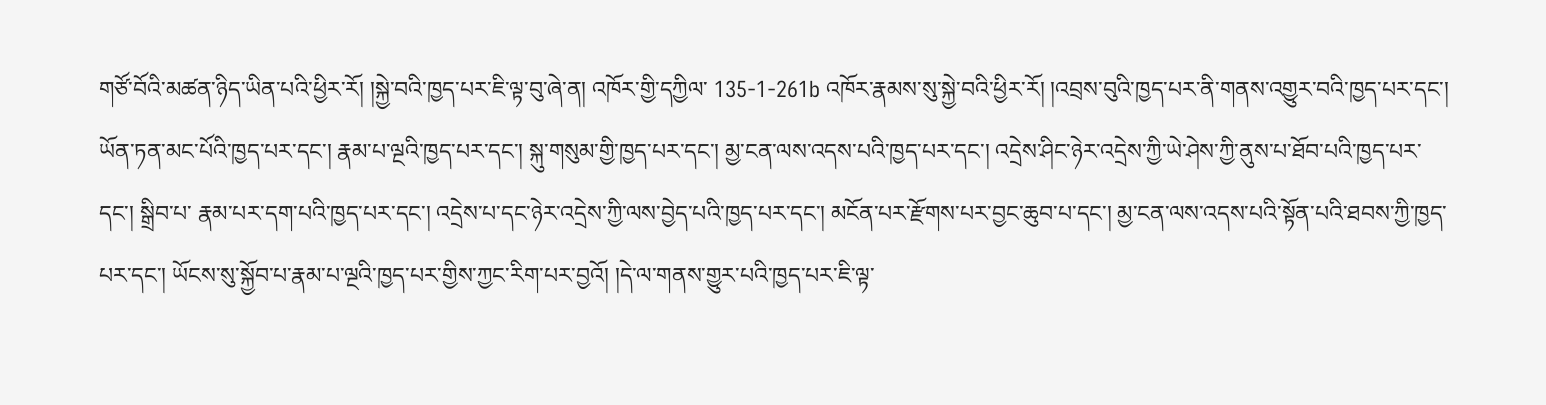གཙོ་བོའི་མཚན་ཉིད་ཡིན་པའི་ཕྱིར་རོ། །སྐྱེ་བའི་ཁྱད་པར་ཇི་ལྟ་བུ་ཞེ་ན། འཁོར་གྱི་དཀྱིལ་ 135-1-261b འཁོར་རྣམས་སུ་སྐྱེ་བའི་ཕྱིར་རོ། །འབྲས་བུའི་ཁྱད་པར་ནི་གནས་འགྱུར་བའི་ཁྱད་པར་དང་། ཡོན་ཏན་མང་པོའི་ཁྱད་པར་དང་། རྣམ་པ་ལྔའི་ཁྱད་པར་དང་། སྐུ་གསུམ་གྱི་ཁྱད་པར་དང་། མྱ་ངན་ལས་འདས་པའི་ཁྱད་པར་དང་། འདྲེས་ཤིང་ཉེར་འདྲེས་ཀྱི་ཡེ་ཤེས་ཀྱི་ནུས་པ་ཐོབ་པའི་ཁྱད་པར་དང་། སྒྲིབ་པ་ རྣམ་པར་དག་པའི་ཁྱད་པར་དང་། འདྲེས་པ་དང་ཉེར་འདྲེས་ཀྱི་ལས་བྱེད་པའི་ཁྱད་པར་དང་། མངོན་པར་རྫོགས་པར་བྱང་ཆུབ་པ་དང་། མྱ་ངན་ལས་འདས་པའི་སྟོན་པའི་ཐབས་ཀྱི་ཁྱད་པར་དང་། ཡོངས་སུ་སྐྱོབ་པ་རྣམ་པ་ལྔའི་ཁྱད་པར་གྱིས་ཀྱང་རིག་པར་བྱའོ། །དེ་ལ་གནས་གྱུར་པའི་ཁྱད་པར་ཇི་ལྟ་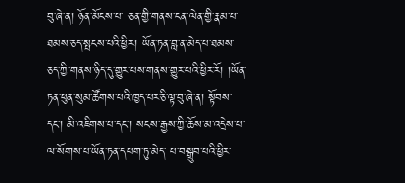བུ་ཞེ་ན། ཉོན་མོངས་པ་ ཅན་གྱི་གནས་ངན་ལེན་གྱི་རྣམ་པ་ཐམས་ཅད་སྤངས་པའི་ཕྱིར། ཡོན་ཏན་བླ་ན་མེད་པ་ཐམས་ཅད་ཀྱི་གནས་ཉིད་དུ་གྱུར་པས་གནས་གྱུར་པའི་ཕྱིར་རོ། །ཡོན་ཏན་ཕུན་སུམ་ཚོགས་པའི་ཁྱད་པར་ཅི་ལྟ་བུ་ཞེ་ན། སྟོབས་དང་། མི་འཇིགས་པ་དང་། སངས་རྒྱས་ཀྱི་ཆོས་མ་འདྲེས་པ་ལ་སོགས་པ་ཡོན་ཏན་དཔག་ཏུ་མེད་ པ་བསྒྲུབ་པའི་ཕྱིར་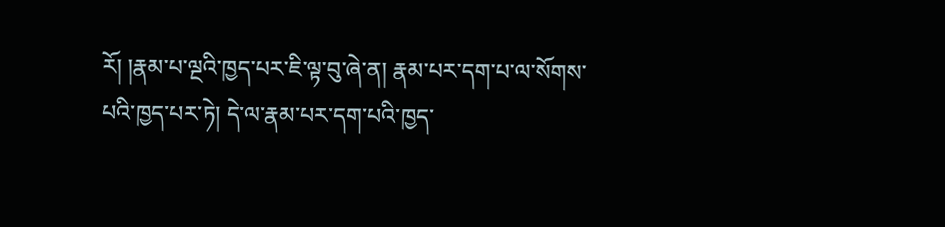རོ། །རྣམ་པ་ལྔའི་ཁྱད་པར་ཇི་ལྟ་བུ་ཞེ་ན། རྣམ་པར་དག་པ་ལ་སོགས་པའི་ཁྱད་པར་ཏེ། དེ་ལ་རྣམ་པར་དག་པའི་ཁྱད་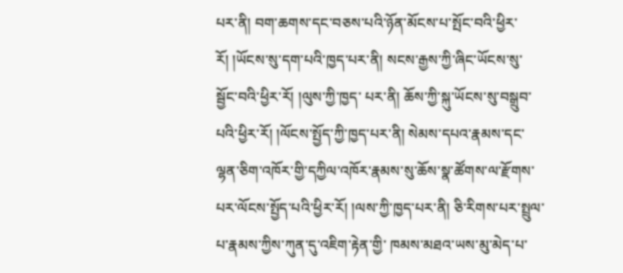པར་ནི། བག་ཆགས་དང་བཅས་པའི་ཉོན་མོངས་པ་སྤོང་བའི་ཕྱིར་རོ། །ཡོངས་སུ་དག་པའི་ཁྱད་པར་ནི། སངས་རྒྱས་ཀྱི་ཞིང་ཡོངས་སུ་སྦྱོང་བའི་ཕྱིར་རོ། །ལུས་ཀྱི་ཁྱད་ པར་ནི། ཆོས་ཀྱི་སྐུ་ཡོངས་སུ་བསྒྲུབ་པའི་ཕྱིར་རོ། །ལོངས་སྤྱོད་ཀྱི་ཁྱད་པར་ནི། སེམས་དཔའ་རྣམས་དང་ལྷན་ཅིག་འཁོར་གྱི་དཀྱིལ་འཁོར་རྣམས་སུ་ཆོས་སྣ་ཚོགས་ལ་རྫོགས་པར་ལོངས་སྤྱོད་པའི་ཕྱིར་རོ། །ལས་ཀྱི་ཁྱད་པར་ནི། ཅི་རིགས་པར་སྤྲུལ་པ་རྣམས་ཀྱིས་ཀུན་དུ་འཇིག་རྟེན་གྱི་ ཁམས་མཐའ་ཡས་མུ་མེད་པ་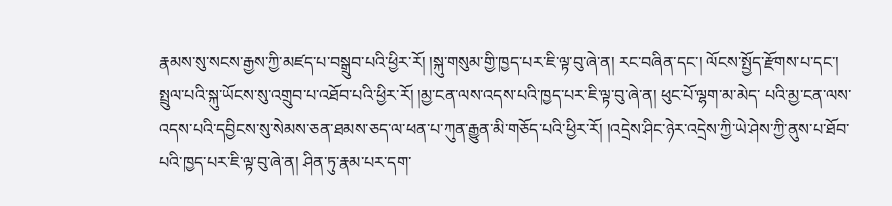རྣམས་སུ་སངས་རྒྱས་ཀྱི་མཛད་པ་བསྒྲུབ་པའི་ཕྱིར་རོ། །སྐུ་གསུམ་གྱི་ཁྱད་པར་ཇི་ལྟ་བུ་ཞེ་ན། རང་བཞིན་དང་། ལོངས་སྤྱོད་རྫོགས་པ་དང་། སྤྲུལ་པའི་སྐུ་ཡོངས་སུ་འགྲུབ་པ་འཐོབ་པའི་ཕྱིར་རོ། །མྱ་ངན་ལས་འདས་པའི་ཁྱད་པར་ཇི་ལྟ་བུ་ཞེ་ན། ཕུང་པོ་ལྷག་མ་མེད་ པའི་མྱ་ངན་ལས་འདས་པའི་དབྱིངས་སུ་སེམས་ཅན་ཐམས་ཅད་ལ་ཕན་པ་ཀུན་རྒྱུན་མི་གཅོད་པའི་ཕྱིར་རོ། །འདྲེས་ཤིང་ཉེར་འདྲེས་ཀྱི་ཡེ་ཤེས་ཀྱི་ནུས་པ་ཐོབ་པའི་ཁྱད་པར་ཇི་ལྟ་བུ་ཞེ་ན། ཤིན་ཏུ་རྣམ་པར་དག་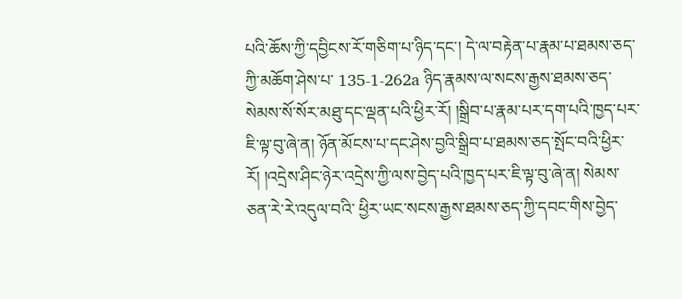པའི་ཆོས་ཀྱི་དབྱིངས་རོ་གཅིག་པ་ཉིད་དང་། དེ་ལ་བརྟེན་པ་རྣམ་པ་ཐམས་ཅད་ཀྱི་མཆོག་ཤེས་པ་ 135-1-262a ཉིད་རྣམས་ལ་སངས་རྒྱས་ཐམས་ཅད་སེམས་སོ་སོར་མཐུ་དང་ལྡན་པའི་ཕྱིར་རོ། །སྒྲིབ་པ་རྣམ་པར་དག་པའི་ཁྱད་པར་ཇི་ལྟ་བུ་ཞེ་ན། ཉོན་མོངས་པ་དང་ཤེས་བྱའི་སྒྲིབ་པ་ཐམས་ཅད་སྤོང་བའི་ཕྱིར་རོ། །འདྲེས་ཤིང་ཉེར་འདྲེས་ཀྱི་ལས་བྱེད་པའི་ཁྱད་པར་ཇི་ལྟ་བུ་ཞེ་ན། སེམས་ཅན་རེ་རེ་འདུལ་བའི་ ཕྱིར་ཡང་སངས་རྒྱས་ཐམས་ཅད་ཀྱི་དབང་གིས་བྱེད་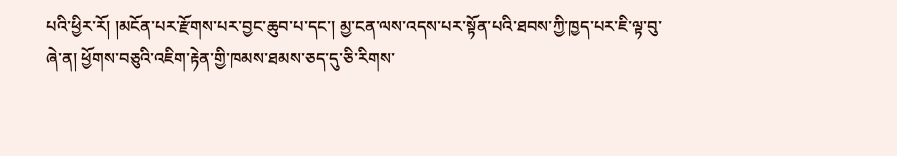པའི་ཕྱིར་རོ། །མངོན་པར་རྫོགས་པར་བྱང་ཆུབ་པ་དང་། མྱ་ངན་ལས་འདས་པར་སྟོན་པའི་ཐབས་ཀྱི་ཁྱད་པར་ཇི་ལྟ་བུ་ཞེ་ན། ཕྱོགས་བཅུའི་འཇིག་རྟེན་གྱི་ཁམས་ཐམས་ཅད་དུ་ཅི་རིགས་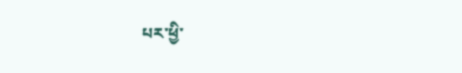པར་ཕྱི་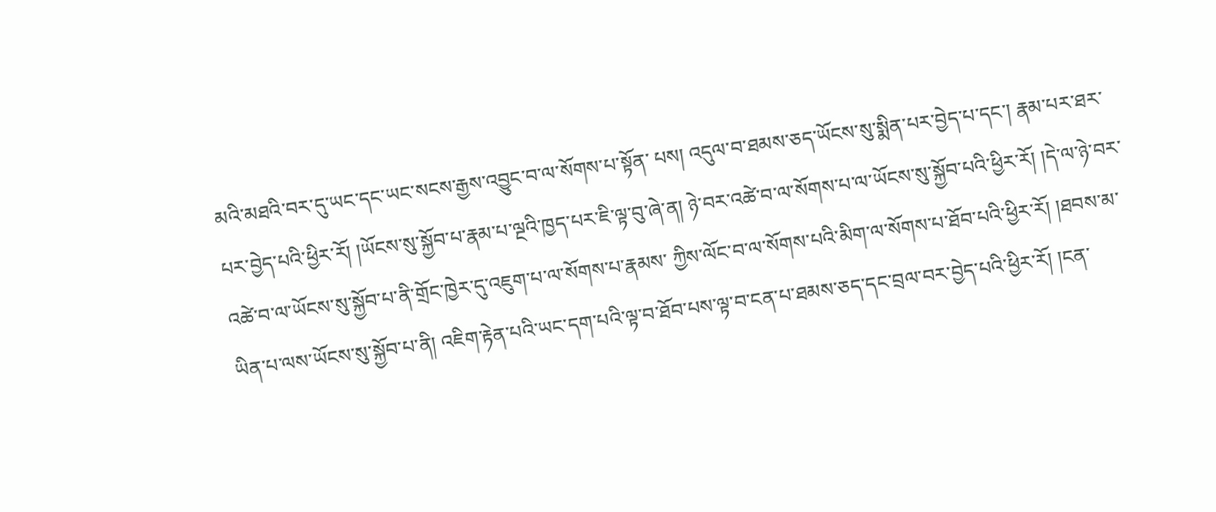མའི་མཐའི་བར་དུ་ཡང་དང་ཡང་སངས་རྒྱས་འབྱུང་བ་ལ་སོགས་པ་སྟོན་ པས། འདུལ་བ་ཐམས་ཅད་ཡོངས་སུ་སྨིན་པར་བྱེད་པ་དང་། རྣམ་པར་ཐར་པར་བྱེད་པའི་ཕྱིར་རོ། །ཡོངས་སུ་སྐྱོབ་པ་རྣམ་པ་ལྔའི་ཁྱད་པར་ཇི་ལྟ་བུ་ཞེ་ན། ཉེ་བར་འཚེ་བ་ལ་སོགས་པ་ལ་ཡོངས་སུ་སྐྱོབ་པའི་ཕྱིར་རོ། །དེ་ལ་ཉེ་བར་འཚེ་བ་ལ་ཡོངས་སུ་སྐྱོབ་པ་ནི་གྲོང་ཁྱེར་དུ་འཇུག་པ་ལ་སོགས་པ་རྣམས་ ཀྱིས་ལོང་བ་ལ་སོགས་པའི་མིག་ལ་སོགས་པ་ཐོབ་པའི་ཕྱིར་རོ། །ཐབས་མ་ཡིན་པ་ལས་ཡོངས་སུ་སྐྱོབ་པ་ནི། འཇིག་རྟེན་པའི་ཡང་དག་པའི་ལྟ་བ་ཐོབ་པས་ལྟ་བ་ངན་པ་ཐམས་ཅད་དང་བྲལ་བར་བྱེད་པའི་ཕྱིར་རོ། །ངན་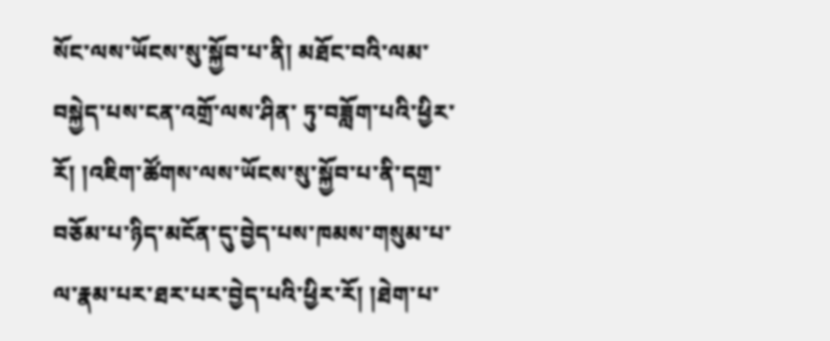སོང་ལས་ཡོངས་སུ་སྐྱོབ་པ་ནི། མཐོང་བའི་ལམ་བསྐྱེད་པས་ངན་འགྲོ་ལས་ཤིན་ ཏུ་བཟློག་པའི་ཕྱིར་རོ། །འཇིག་ཚོགས་ལས་ཡོངས་སུ་སྐྱོབ་པ་ནི་དགྲ་བཅོམ་པ་ཉིད་མངོན་དུ་བྱེད་པས་ཁམས་གསུམ་པ་ལ་རྣམ་པར་ཐར་པར་བྱེད་པའི་ཕྱིར་རོ། །ཐེག་པ་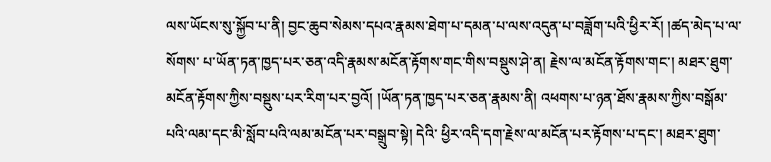ལས་ཡོངས་སུ་སྐྱོབ་པ་ནི། བྱང་ཆུབ་སེམས་དཔའ་རྣམས་ཐེག་པ་དམན་པ་ལས་འདུན་པ་བཟློག་པའི་ཕྱིར་རོ། །ཚད་མེད་པ་ལ་སོགས་ པ་ཡོན་ཏན་ཁྱད་པར་ཅན་འདི་རྣམས་མངོན་རྟོགས་གང་གིས་བསྡུས་ཤེ་ན། རྗེས་ལ་མངོན་རྟོགས་གང་། མཐར་ཐུག་མངོན་རྟོགས་ཀྱིས་བསྡུས་པར་རིག་པར་བྱའོ། །ཡོན་ཏན་ཁྱད་པར་ཅན་རྣམས་ནི། འཕགས་པ་ཉན་ཐོས་རྣམས་ཀྱིས་བསྒོམ་པའི་ལམ་དང་མི་སློབ་པའི་ལམ་མངོན་པར་བསྒྲུབ་སྟེ། དེའི་ ཕྱིར་འདི་དག་རྗེས་ལ་མངོན་པར་རྟོགས་པ་དང་། མཐར་ཐུག་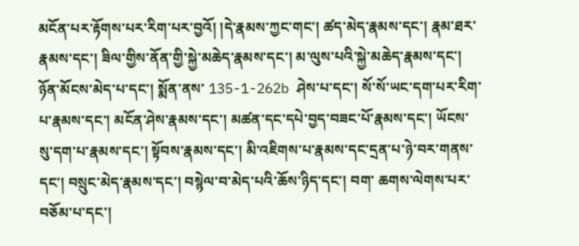མངོན་པར་རྟོགས་པར་རིག་པར་བྱའོ། །དེ་རྣམས་ཀྱང་གང་། ཚད་མེད་རྣམས་དང་། རྣམ་ཐར་རྣམས་དང་། ཟིལ་གྱིས་ནོན་གྱི་སྐྱེ་མཆེད་རྣམས་དང་། མ་ལུས་པའི་སྐྱེ་མཆེད་རྣམས་དང་། ཉོན་མོངས་མེད་པ་དང་། སྨོན་ནས་ 135-1-262b ཤེས་པ་དང་། སོ་སོ་ཡང་དག་པར་རིག་པ་རྣམས་དང་། མངོན་ཤེས་རྣམས་དང་། མཚན་དང་དཔེ་བྱད་བཟང་པོ་རྣམས་དང་། ཡོངས་སུ་དག་པ་རྣམས་དང་། སྟོབས་རྣམས་དང་། མི་འཇིགས་པ་རྣམས་དང་དྲན་པ་ཉེ་བར་གནས་དང་། བསྲུང་མེད་རྣམས་དང་། བསྙེལ་བ་མེད་པའི་ཆོས་ཉིད་དང་། བག་ ཆགས་ལེགས་པར་བཅོམ་པ་དང་།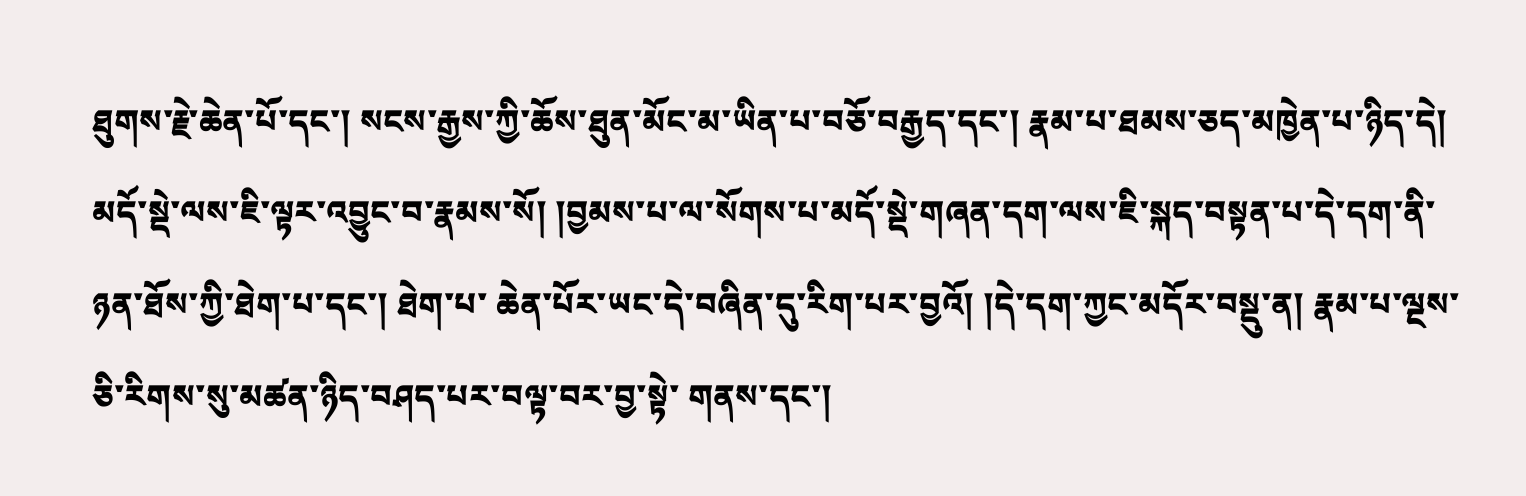ཐུགས་རྗེ་ཆེན་པོ་དང་། སངས་རྒྱས་ཀྱི་ཆོས་ཐུན་མོང་མ་ཡིན་པ་བཅོ་བརྒྱད་དང་། རྣམ་པ་ཐམས་ཅད་མཁྱེན་པ་ཉིད་དེ། མདོ་སྡེ་ལས་ཇི་ལྟར་འབྱུང་བ་རྣམས་སོ། །བྱམས་པ་ལ་སོགས་པ་མདོ་སྡེ་གཞན་དག་ལས་ཇི་སྐད་བསྟན་པ་དེ་དག་ནི་ཉན་ཐོས་ཀྱི་ཐེག་པ་དང་། ཐེག་པ་ ཆེན་པོར་ཡང་དེ་བཞིན་དུ་རིག་པར་བྱའོ། །དེ་དག་ཀྱང་མདོར་བསྡུ་ན། རྣམ་པ་ལྔས་ཅི་རིགས་སུ་མཚན་ཉིད་བཤད་པར་བལྟ་བར་བྱ་སྟེ་ གནས་དང་།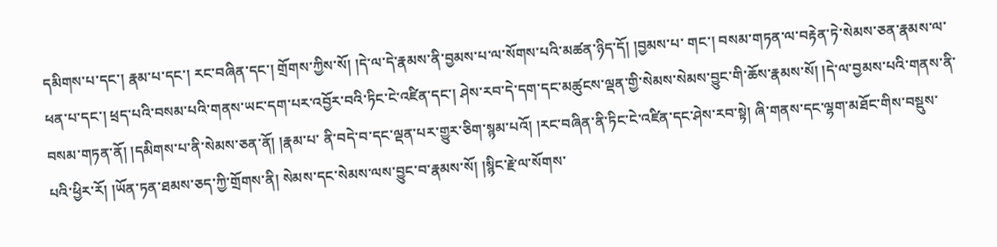དམིགས་པ་དང་། རྣམ་པ་དང་། རང་བཞིན་དང་། གྲོགས་ཀྱིས་སོ། །དེ་ལ་དེ་རྣམས་ནི་བྱམས་པ་ལ་སོགས་པའི་མཚན་ཉིད་དོ། །བྱམས་པ་ གང་། བསམ་གཏན་ལ་བརྟེན་ཏེ་སེམས་ཅན་རྣམས་ལ་ཕན་པ་དང་། ཕྲད་པའི་བསམ་པའི་གནས་ཡང་དག་པར་འབྱོར་བའི་ཏིང་ངེ་འཛིན་དང་། ཤེས་རབ་དེ་དག་དང་མཚུངས་ལྡན་གྱི་སེམས་སེམས་བྱུང་གི་ཆོས་རྣམས་སོ། །དེ་ལ་བྱམས་པའི་གནས་ནི་བསམ་གཏན་ནོ། །དམིགས་པ་ནི་སེམས་ཅན་ནོ། །རྣམ་པ་ ནི་བདེ་བ་དང་ལྡན་པར་གྱུར་ཅིག་སྙམ་པའོ། །རང་བཞིན་ནི་ཏིང་ངེ་འཛིན་དང་ཤེས་རབ་སྟེ། ཞི་གནས་དང་ལྷག་མཐོང་གིས་བསྡུས་པའི་ཕྱིར་རོ། །ཡོན་ཏན་ཐམས་ཅད་ཀྱི་གྲོགས་ནི། སེམས་དང་སེམས་ལས་བྱུང་བ་རྣམས་སོ། །སྙིང་རྗེ་ལ་སོགས་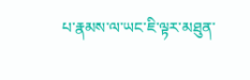པ་རྣམས་ལ་ཡང་ཇི་ལྟར་མཐུན་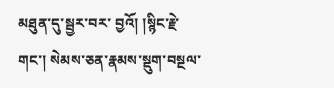མཐུན་དུ་སྦྱར་བར་ བྱའོ། །སྙིང་རྗེ་གང་། སེམས་ཅན་རྣམས་སྡུག་བསྔལ་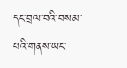དང་བྲལ་བའི་བསམ་པའི་གནས་ཡང་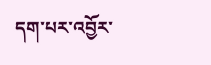དག་པར་འབྱོར་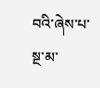བའི་ཞེས་པ་སྔ་མ་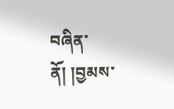བཞིན་ནོ། །བྱམས་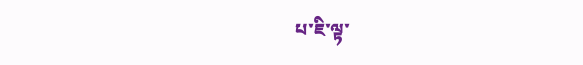པ་ཇི་ལྟ་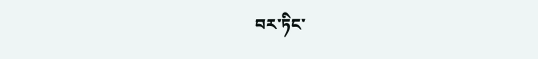བར་ཏིང་